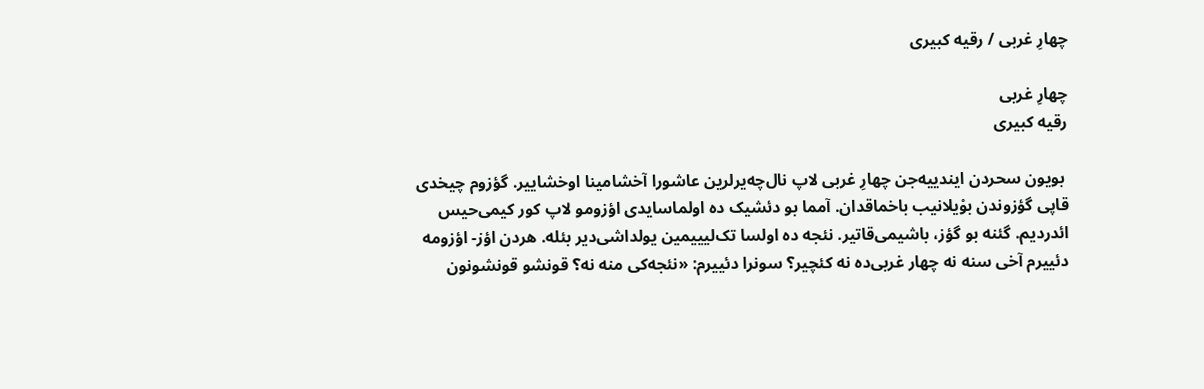چهارِ غربی / رقیه کبیری

چهارِ غربی
رقیه کبیری

 بویون سحردن ایندییه‌جن چهارِ غربی لاپ‌ نال‌چه‌یرلرین عاشورا آخشامینا اوخشاییر. گؤزوم چیخدی قاپی‌ گؤزوندن بوْیلانیب باخماقدان. آمما بو دئشیک ده اولماسایدی اؤزومو لاپ کور کیمی‌حیس ائدردیم. گئنه بو گؤز، باشیمی‌قاتیر. نئجه ده اولسا تک‌لیییمین یولداشی‌دیر بئله. هردن اؤز- اؤزومه دئییرم آخی سنه نه چهار غربی‌ده نه کئچیر؟ سونرا دئییرم: «نئجه‌کی منه نه؟ قونشو قونشونون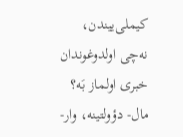کیملی‌ییندن، نه‌چی اولدوغوندان خبری اولماز بَه؟ مال- دؤولتینه، وار-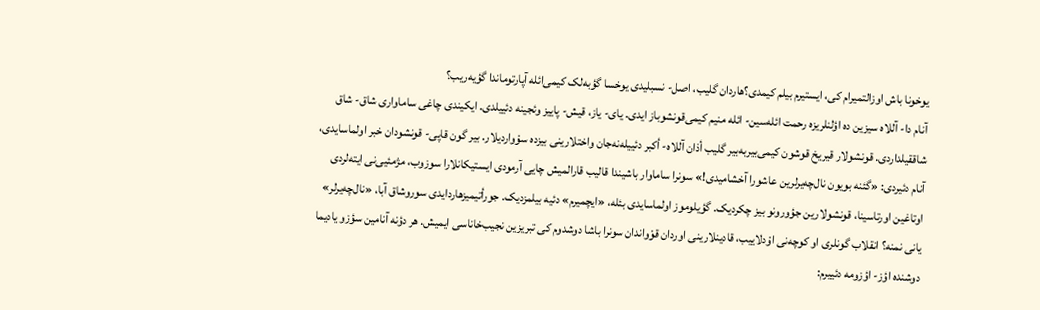یوخونا باش اوزالتمیرام کی، ایستیرم بیلم کیمدی؟‌هاردان گلیب، اصل- نسبلیدی یوخسا گؤبه‌لک کیمی‌ائله آپارتوماندا گؤیه‌ریب؟
آنام دا- آللاه سیزین ده اؤلنلریزه رحمت ائله‌سین- ائله منیم کیمی‌قونشوباز ایدی. یای- یاز، قیش- پاییز وئجینه دئییلدی. ایکیندی چاغی ساماواری شاق- شاق شاققیلداردی. قونشولار قیریخ قوشون کیمی‌بیربه‌بیر گلیب أذان آللاه- أکبر دئییله‌نه‌جان واختلارینی بیزده سوْواردیلار. بیر گون قاپی- قونشودان خبر اولماسایدی، آنام دئیردی: «گئنه بویون نال‌چه‌یرلرین عاشورا آخشامیدی!» سونرا ساماوار باشیندا قالیب قارالمیش چایی آرمودی ایستیکانلارا سوزوب، مژمئیی‌نی ایته‌لردی اوتاغین اورتاسینا، قونشولارین جؤورونو بیز چکردیک. گؤیلوموز اولماسایدی بئله، «ایچمیرم» دئیه بیلمزدیک. جورأتیمیز‌هاردایدی سوروشاق آبا، «نال‌چه‌یرلر» یانی نمنه؟ انقلاب گونلری او کوچه‌نی اوْدلاییب، قادینلارینی اوردان قوْواندان سونرا باشا دوشدوم کی تبریزین نجیب‌خاناسی ایمیش. هر دؤنه آنامین سؤزو یادیما دوشنده اؤز- اؤزومه دئییرم: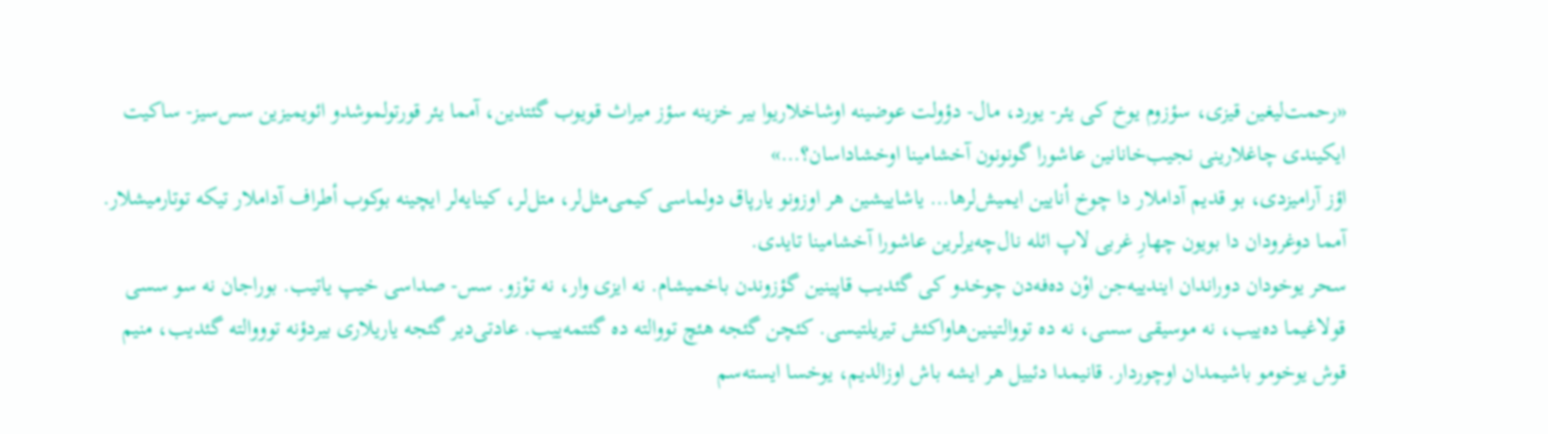«رحمت‌لیغین قیزی، سؤزوم یوخ کی یئر- یورد، مال- دؤولت عوضینه اوشاخلاریوا بیر خزینه سؤز میراث قویوب گئتدین، آمما یئر قورتولموشدو ائویمیزین سس‌سیز- ساکیت ایکیندی چاغلارینی نجیب‌خانانین عاشورا گونونون آخشامینا اوخشاداسان؟…»
اؤز آرامیزدی، بو قدیم آداملار دا چوخ أنایین ایمیش‌لر‌ها… یاشاییشین هر اوزونو یارپاق دولماسی کیمی‌مثل‌لر، متل‌لر، کینایه‌لر ایچینه بوکوب أطراف آداملار تیکه توتارمیشلار. آمما دوغرودان دا بویون چهارِ غربی‌ لاپ ائله نال‌چه‌یرلرین عاشورا آخشامینا تایدی.
سحر یوخودان دوراندان ایندییه‌جن اوْن ده‌فه‌دن چوخدو کی گئدیب قاپینین گؤزوندن باخمیشام. نه ایزی وار، نه توْزو. سس- صداسی خیپ یاتیب. بوراجان نه سو سسی قولاغیما ده‌ییب، نه موسیقی سسی، نه ده تووالتینین‌هاواکئش تیریلتیسی. کئچن گئجه هئچ تووالته ده گئتمه‌ییب. عادتی‌دیر گئجه‌ یاریلاری بیردؤنه توووالته گئدیب، منیم قوش یوخومو باشیمدان اوچوردار. قانیمدا دئییل هر ایشه باش اوزالدیم، یوخسا ایسته‌سم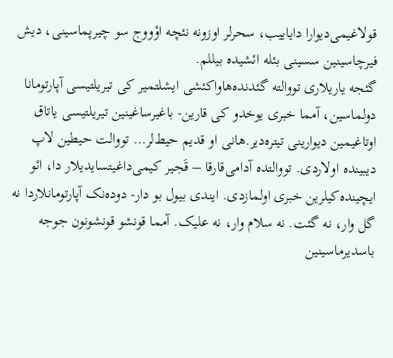قولاغیمی‌دیوارا دایاییب، سحرلر اوزونه نئچه اوْووج سو چیرپماسینی، دیش فیرچاسینین سسینی بئله ائشیده‌ بیللم.
گئجه یاریلاری تووالته گئدنده‌هاواکئشی ایشلتمیر کی تیریلتیسی آپارتومانا دولماسین، آمما خبری یوخدو کی قارین- باغیرساغینین تیریلتیسی یاتاق اوتاغیمین دیوارینی تیتره‌دیر.هانی او قدیم حیط‌لر… تووالت حیطین لاپ دیبینده اولاردی. تووالتده آدامی‌قارقا – قَجیر کیمی‌داغیتسایدیلار دا، ائو ایچینده‌کیلرین خبری اولمازدی. ایندی بیول بو دار- دوده‌نک آپارتومانلاردا نه گل وار، نه گئت. نه سلام وار، نه علیک. آمما قونشو قونشونون جوجه باسدیرماسینین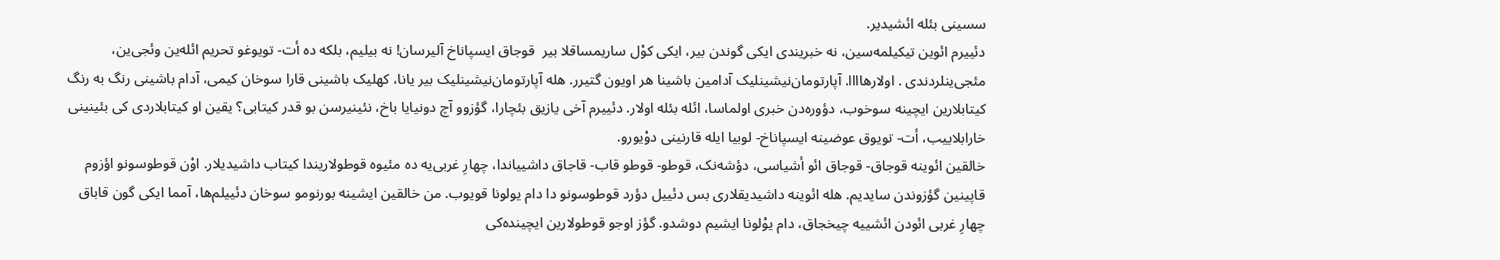سسینی بئله ائشیدیر.
دئییرم ائوین تیکیلمه‌سین، نه خبریندی ایکی گوندن بیر، ایکی کوْل ساریمساقلا بیر  قوجاق ایسپاناخ آلیرسان! نه بیلیم، بلکه ده أت- تویوغو تحریم ائله‌ین وئجی‌ین، مئجی‌ینلردندی . اولار‌هاااا. آپارتومان‌نیشینلیک آدامین باشینا هر اویون گتیرر. هله آپارتومان‌نیشینلیک بیر یانا، کهلیک باشینی قارا سوخان کیمی، آدام باشینی رنگ به رنگ کیتابلارین ایچینه سوخوب، دؤوره‌دن خبری اولماسا، ائله بئله اولار. دئییرم آخی یازیق بئچارا، گؤزوو آچ دونیایا باخ، نئینیرسن بو قدر کیتابی؟ یقین او کیتابلاردی کی بئینینی خارابلاییب، أت- تویوق عوضینه ایسپاناخ- لوبیا ایله قارنینی دوْیورو.
خالقین ائوینه قوجاق- قوجاق ائو أشیاسی، دؤشه‌نک، قوطو- قوطو قاب- قاجاق داشییاندا، چهارِ غربی‌یه ده مئیوه قوطولاریندا کیتاب داشیدیلار. اوْن قوطوسونو اؤزوم قاپینین گؤزوندن سایدیم. هله ائوینه داشیدیقلاری بس دئییل دؤرد قوطوسونو دا دام یولونا قویوب. من خالقین ایشینه بورنومو سوخان دئییلم‌ها، آمما ایکی گون قاباق چهارِ غربی ائودن ائشییه چیخجاق، دام یوْلونا ایشیم دوشدو. گؤز اوجو قوطولارین ایچینده‌کی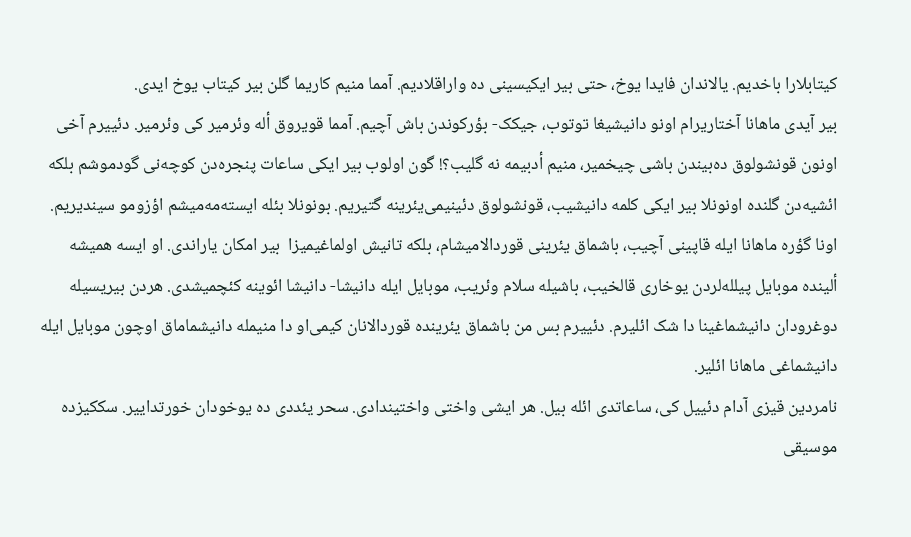کیتابلارا باخدیم. یالاندان فایدا یوخ، حتی بیر ایکیسینی ده واراقلادیم. آمما منیم کاریما گلن بیر کیتاب یوخ ایدی.
بیر آیدی ماهانا آختاریرام اونو دانیشیغا توتوب، جیکک- بؤرکوندن باش آچیم. آمما قویروق أله وئرمیر کی وئرمیر. دئییرم آخی اونون قونشولوق ده‌بیندن باشی چیخمیر، منیم أدبیمه نه گلیب؟! گون اولوب بیر ایکی ساعات پنجره‌دن کوچه‌نی گودموشم بلکه ائشیه‌دن گلنده اونونلا بیر ایکی کلمه دانیشیب، قونشولوق دئینیمی‌یئرینه گتیریم. بونونلا بئله ایسته‌مه‌میشم اؤزومو سیندیریم. اونا گؤره ماهانا ایله قاپینی آچیب، باشماق یئرینی قوردالامیشام، بلکه تانیش اولماغیمیزا  بیر امکان یاراندی. او ایسه همیشه ألینده موبایل پیلله‌لردن یوخاری قالخیب، باشیله سلام وئریب، موبایل ایله دانیشا- دانیشا ائوینه کئچمیشدی. هردن بیریسیله دوغرودان دانیشماغینا دا شک ائلیرم. دئییرم بس من باشماق یئرینده قوردالانان کیمی‌او دا منیمله دانیشماماق اوچون موبایل ایله دانیشماغی ماهانا ائلیر.
نامردین قیزی آدام دئییل کی، ساعاتدی ائله بیل. هر ایشی واختی واختیندادی. سحر یئددی ده یوخودان خورتداییر. سککیزده موسیقی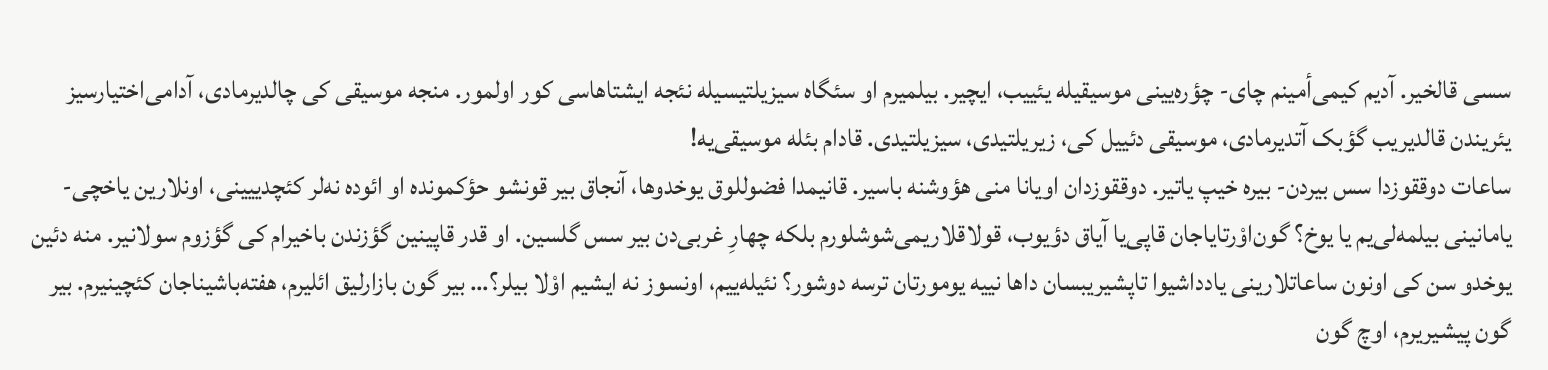سسی قالخیر. آدیم کیمی‌أمینم چای- چؤره‌یینی موسیقیله یئییب، ایچیر. بیلمیرم او سئگاه سیزیلتیسیله نئجه ایشتاهاسی کور اولمور. منجه موسیقی کی چالدیرمادی، آدامی‌اختیارسیز یئریندن قالدیریب گؤبک آتدیرمادی، موسیقی دئییل کی، زیریلتیدی، سیزیلتیدی. قادام بئله موسیقی‌یه!
ساعات دوققوزدا سس بیردن- بیره خیپ یاتیر. دوققوزدان اویانا منی هؤوشنه باسیر. قانیمدا فضوللوق یوخدو‌ها، آنجاق بیر قونشو حؤکمونده او ائوده نه‌لر کئچدییینی، اونلارین یاخچی- یامانینی بیلمه‌لی‌یم یا یوخ؟ گون‌اوْرتایاجان قاپی‌یا آیاق دؤیوب، قولاقلاریمی‌شوشلورم بلکه چهارِ غربی‌دن بیر سس گلسین. او قدر قاپینین گؤزندن باخیرام کی گؤزوم سولانیر. منه دئین یوخدو سن کی اونون ساعاتلارینی یادداشیوا تاپشیریبسان داها نییه یومورتان ترسه دوشور؟ نئیله‌ییم، اونسوز نه ایشیم اوْلا بیلر؟… بیر گون بازارلیق ائلیرم، هفته‌باشیناجان کئچینیرم. بیر گون پیشیریرم، اوچ گون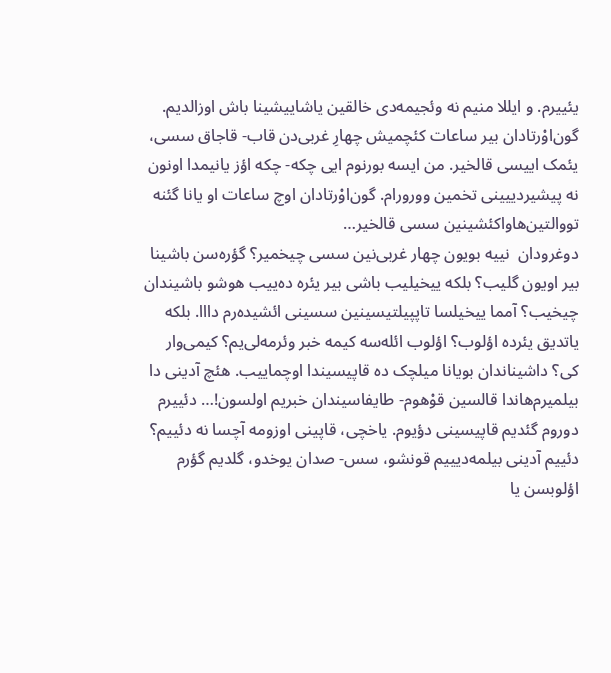یئییرم. و ایللا منیم نه وئجیمه‌دی خالقین یاشاییشینا باش اوزالدیم.
گون‌اوْرتادان بیر ساعات کئچمیش چهارِ غربی‌دن قاب- قاجاق سسی، یئمک اییسی قالخیر. من ایسه بورنوم ایی چکه- چکه اؤز یانیمدا اونون نه پیشیردییینی تخمین وورورام. گون‌اوْرتادان اوچ ساعات او یانا گئنه تووالتین‌هاواکئشینین سسی قالخیر…
دوغرودان  نییه بویون چهار غربی‌نین سسی چیخمیر؟ گؤره‌سن باشینا بیر اویون گلیب؟ بلکه ییخیلیب باشی بیر یئره ده‌ییب هوشو باشیندان چیخیب؟ آمما ییخیلسا تاپپیلتیسینین سسینی ائشیده‌رم دااا. بلکه یاتدیق یئرده اؤلوب؟ اؤلوب ائله‌سه کیمه خبر وئرمه‌لی‌یم؟ کیمی‌وار کی؟ داشیناندان بویانا میلچک ده قاپیسیندا اوچماییب. هئچ آدینی دا بیلمیرم‌هاندا قالسین قوْهوم- طایفاسیندان خبریم اولسون!… دئییرم دوروم گئدیم قاپیسینی دؤیوم. یاخچی، قاپینی اوزومه آچسا نه دئییم؟ دئییم آدینی بیلمه‌دیییم قونشو، سس- صدان یوخدو، گلدیم گؤرم اؤلوبسن یا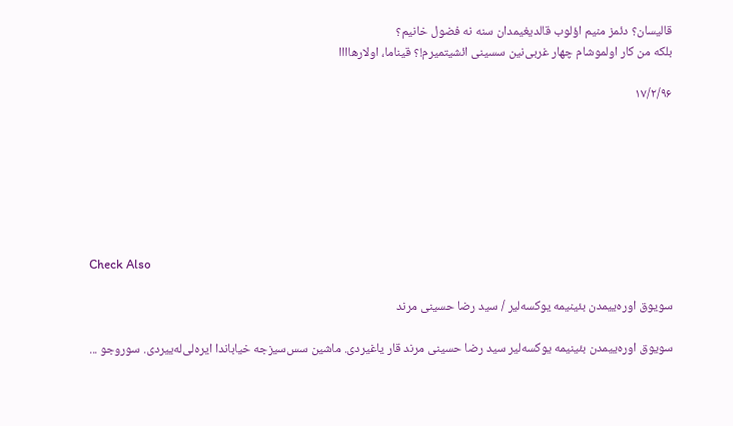قالیسان؟ دئمز منیم اؤلوب قالدیغیمدان سنه نه فضول خانیم؟
بلکه من کار اولموشام چهار غربی‌نین سسینی ائشیتمیرم!؟ قیناما، اولار‌هاااا

۱۷/۲/۹۶







Check Also

سویوق اوره‌ییمدن بئینیمه یوکسه‌لیر / سید رضا حسینی مرند

سویوق اوره‌ییمدن بئینیمه یوکسه‌لیر سید رضا حسینی مرند قار یاغیردی. ماشین سس‌سیزجه خیاباندا ایره‌لی‌له‌ییردی. سوروجو ...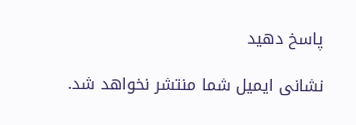پاسخ دهید

نشانی ایمیل شما منتشر نخواهد شد.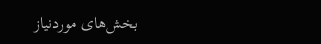بخش‌های موردنیاز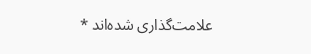علامت‌گذاری شده‌اند *